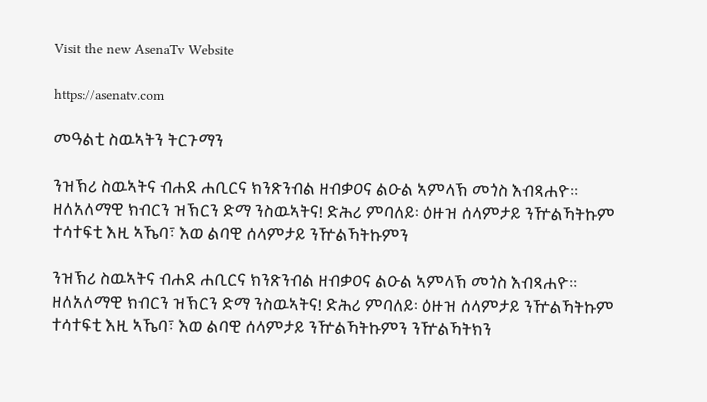Visit the new AsenaTv Website

https://asenatv.com

መዓልቲ ስዉኣትን ትርጉማን

ንዝኽሪ ስዉኣትና ብሐደ ሐቢርና ክንጽንብል ዘብቃዐና ልዑል ኣምላኽ መጎስ እብጻሐዮ፡፡ ዘለአለማዊ ክብርን ዝኽርን ድማ ንስዉኣትና! ድሕሪ ምባለይ፡ ዕዙዝ ሰላምታይ ንዅልኻትኩም ተሳተፍቲ እዚ ኣኼባ፣ እወ ልባዊ ሰላምታይ ንዅልኻትኩምን

ንዝኽሪ ስዉኣትና ብሐደ ሐቢርና ክንጽንብል ዘብቃዐና ልዑል ኣምላኽ መጎስ እብጻሐዮ፡፡ ዘለአለማዊ ክብርን ዝኽርን ድማ ንስዉኣትና! ድሕሪ ምባለይ፡ ዕዙዝ ሰላምታይ ንዅልኻትኩም ተሳተፍቲ እዚ ኣኼባ፣ እወ ልባዊ ሰላምታይ ንዅልኻትኩምን ንዅልኻትክን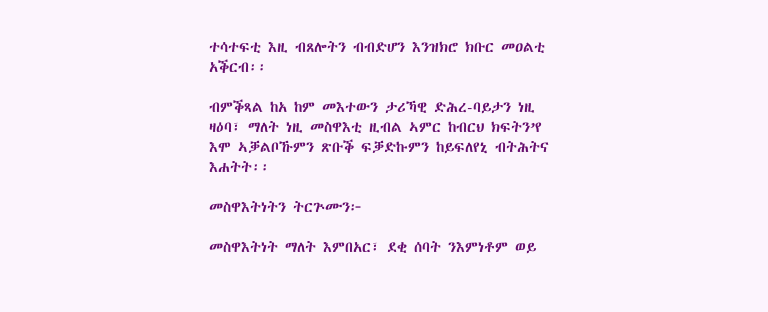ተሳተፍቲ እዚ ብጸሎትን ብብድሆን እንዝክሮ ክቡር መዐልቲ አቕርብ፡፡

ብምቕጻል ከአ ከም መእተውን ታሪኻዊ ድሕረ-ባይታን ነዚ ዛዕባ፣ ማለት ነዚ መስዋእቲ ዚብል ኣምር ከብርህ ክፍትን’የ እሞ ኣቓልቦኹምን ጽቡቕ ፍቓድኩምን ከይፍለየኒ ብትሕትና እሐትት፡፡

መስዋእትነትን ትርጕሙን፦

መስዋእትነት ማለት እምበአር፣ ደቂ ሰባት ንእምነቶም ወይ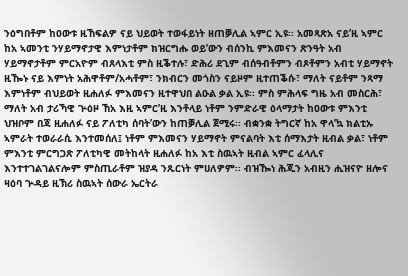ንዕግበቶም ከዐውቱ ዚኸፍልዎ ናይ ህይወት ተወፋይነት ዘጠቓሊል ኣምር ኢዩ፡፡ አመጻጽአ ናይ’ዚ ኣምር ከአ ኣመንቲ ንሃይማኖታዊ እምነታቶም ክዝርግሑ ወይ’ውን ብሰንኪ ምእመናን ጽንዓት አብ ሃይማኖታቶም ምርአዮም ብጸላእቲ ምስ ዚቕተሉ፣ ድሕሪ ደጊም ብሰዓብቶምን ብጾቶምን አብቲ ሃይማኖት ዚዀኑ ናይ እምነት አሕዋቶም/አሓቶም፣ ንክብርን መጎስን ናይዞም ዚተጠቕሱ፣ ማለት ናይቶም ንጻማ እምነቶም ብህይወት ዚሐለፉ ምእመናን ዚተዋህበ ልዑል ቃል ኢዩ፡፡ ምስ ምሕላፍ ግዜ አብ መስርሕ፣ ማለት አብ ታሪኻዊ ጕዕዞ ኸአ እዚ ኣምር’ዚ እንቶላይ ነቶም ንምድራዊ ዕላማታት ከዐውቱ ምእንቲ ህዝቦም በጃ ዚሐለፉ ናይ ፖለቲካ ሰባት’ውን ከጠቓሊል ጀሚሩ፡፡ ብቋንቋ ትግርኛ ከአ ዋላ’ኳ ክልቲኡ ኣምራት ተወራራሲ እንተመሰለ፤ ነቶም ምእመናን ሃይማኖት ምናልባት እቲ ሰማእታት ዚብል ቃል፣ ነቶም ምእንቲ ምርግጋጽ ፖለቲካዊ መትከላት ዚሐለፉ ከአ እቲ ስዉኣት ዚብል ኣምር ፈላሊና እንተተገልገልናሎም ምስጢራቶም ዝያዳ ንጹርነት ምሀለዎም፡፡ ብዝዀነ ሕጂን አብዚን ሒዝናዮ ዘሎና ዛዕባ ጕዳይ ዚኽሪ ስዉኣት ሰውራ ኤርትራ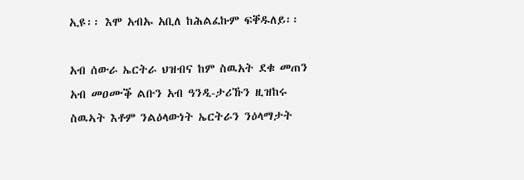ኢዩ፡፡ እሞ አብኡ አቢለ ከሕልፈኩም ፍቐዱለይ፡፡

አብ ሰውራ ኤርትራ ህዝብና ከም ስዉአት ደቁ መጠን አብ መዐሙቕ ልቡን አብ ዓንዲ-ታሪኹን ዚዝከሩ ስዉኣት እቶም ንልዕላውነት ኤርትራን ንዕላማታት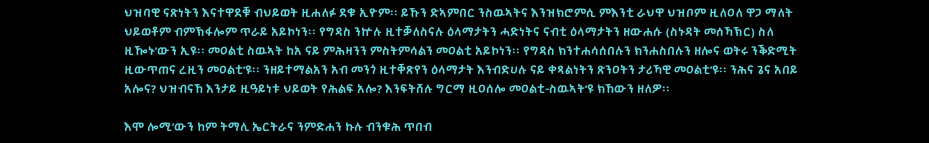ህዝባዊ ናጽነትን እናተዋደቑ ብህይወት ዚሐለፉ ደቁ ኢዮም፡፡ ይኹን ድኣምበር ንስዉኣትና እንዝክሮምሲ ምእንቲ ራህዋ ህዝቦም ዚለዐለ ዋጋ ማለት ህይወቶም ብምኽፋሎም ጥራይ አይኮነን፡፡ የግዳስ ንኵሉ ዚተቓለስናሉ ዕላማታትን ሓድነትና ናብቲ ዕላማታትን ዘውሐሱ (ስኑዳት መሰኻኽር) ስለ ዚዀኑ’ውን ኢዩ፡፡ መዐልቲ ስዉኣት ከአ ናይ ምሕዛንን ምስትምሳልን መዐልቲ አይኮነን፡፡ የግዳስ ክንተሐሳሰበሉን ክንሐስበሉን ዘሎና ወትሩ ንቕድሚት ዚውጥጠና ረዚን መዐልቲ’ዩ፡፡ ንዘይተማልአን አብ መንጎ ዚተቐጽየን ዕላማታት እንብድሀሉ ናይ ቀጻልነትን ጽንዐትን ታሪኻዊ መዐልቲ’ዩ፡፡ ንሕና ጌና አበይ አሎና? ህዝብናኸ እንታይ ዚዓይነቱ ህይወት የሕልፍ አሎ? እንፍትሸሉ ግርማ ዚዐሰሎ መዐልቲ-ስዉኣት’ዩ ክኸውን ዘለዎ፡፡

እሞ ሎሚ’ውን ከም ትማሊ ኤርትራና ንምድሐን ኩሉ ብንቁሕ ጥበብ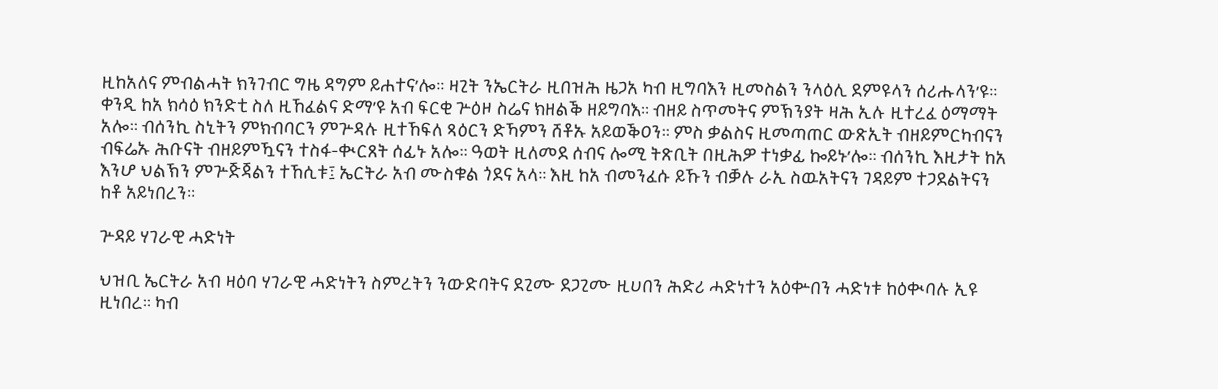ዚከአለና ምብልሓት ክንገብር ግዜ ዳግም ይሐተና’ሎ፡፡ ዛጊት ንኤርትራ ዚበዝሕ ዜጋአ ካብ ዚግባእን ዚመስልን ንላዕሊ ደምዩላን ሰሪሑላን’ዩ፡፡ ቀንዲ ከአ ክሳዕ ክንድቲ ስለ ዚኸፈልና ድማ’ዩ አብ ፍርቂ ጕዕዞ ስሬና ክዘልቕ ዘይግባእ፡፡ ብዘይ ስጥመትና ምኽንያት ዛሕ ኢሉ ዚተረፈ ዕማማት አሎ፡፡ ብሰንኪ ስኒትን ምክብባርን ምጕዳሉ ዚተኸፍለ ጻዕርን ድኻምን ሸቶኡ አይወቕዐን፡፡ ምስ ቃልስና ዚመጣጠር ውጽኢት ብዘይምርካብናን ብፍሬኡ ሕቡናት ብዘይምዃናን ተስፋ-ቊርጸት ሰፊኑ አሎ፡፡ ዓወት ዚለመደ ሰብና ሎሚ ትጽቢት በዚሕዎ ተነቃፊ ኰይኑ’ሎ፡፡ ብሰንኪ እዚታት ከአ እንሆ ህልኽን ምጕጅጃልን ተኸሲቱ፤ ኤርትራ አብ ሙስቁል ጎደና አላ፡፡ እዚ ከአ ብመንፈሱ ይኹን ብቓሉ ራኢ ስዉአትናን ገዳይም ተጋደልትናን ከቶ አይነበረን፡፡

ጕዳይ ሃገራዊ ሓድነት

ህዝቢ ኤርትራ አብ ዛዕባ ሃገራዊ ሓድነትን ስምረትን ንውድባትና ደጊሙ ደጋጊሙ ዚሀበን ሕድሪ ሓድነተን አዕቍበን ሓድነቱ ከዕቊባሉ ኢዩ ዚነበረ፡፡ ካብ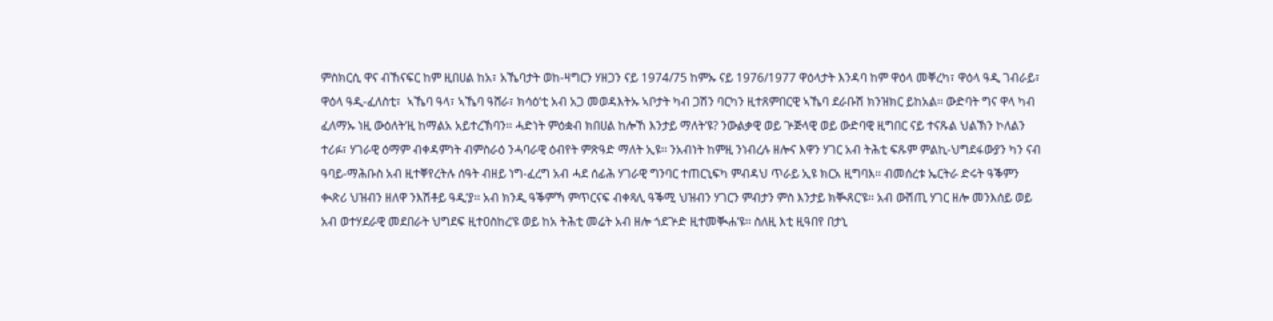ምስክርሲ ዋና ብኸናፍር ከም ዚበሀል ከአ፣ አኼባታት ወከ-ዛግርን ሃዘጋን ናይ 1974/75 ከምኡ ናይ 1976/1977 ዋዕላታት እንዳባ ከም ዋዕላ መቐረካ፣ ዋዕላ ዓዲ ገብራይ፣ ዋዕላ ዓዲ-ፈለስቲ፣  ኣኼባ ዓላ፣ ኣኼባ ዓሸራ፣ ክሳዕ’ቲ አብ አጋ መወዳእትኡ ኣቦታት ካብ ጋሽን ባርካን ዚተጸምበርዊ ኣኼባ ደራቡሽ ክንዝክር ይከአል፡፡ ውድባት ግና ዋላ ካብ ፈለማኡ ነዚ ውዕለት’ዚ ከማልአ አይተረኽባን፡፡ ሓድነት ምዕቋብ ክበሀል ከሎኸ እንታይ ማለት’ዩ? ንውልቃዊ ወይ ጕጅላዊ ወይ ውድባዊ ዚግበር ናይ ተናጹል ህልኽን ኮለልን ተሪፉ፣ ሃገራዊ ዕማም ብቀዳምነት ብምስራዕ ንሓባራዊ ዕብየት ምጽዓድ ማለት ኢዩ፡፡ ንአብነት ከምዚ ንነብረሉ ዘሎና እዋን ሃገር አብ ትሕቲ ፍጹም ምልኪ-ህግደፋውያን ካን ናብ ዓባይ-ማሕቡስ አብ ዚተቐየረትሉ ሰዓት ብዘይ ነግ-ፈረግ አብ ሓደ ሰፊሕ ሃገራዊ ግንባር ተጠርኒፍካ ምብዳህ ጥራይ ኢዩ ክርአ ዚግባእ፡፡ ብመሰረቱ ኤርትራ ድሩት ዓቕምን ቊጽሪ ህዝብን ዘለዋ ንእሽቶይ ዓዲ’ያ፡፡ አብ ክንዲ ዓቕምኻ ምጥርናፍ ብቀጻሊ ዓቕሚ ህዝብን ሃገርን ምብታን ምስ እንታይ ክቚጸር’ዩ፡፡ አብ ውሽጢ ሃገር ዘሎ መንእሰይ ወይ አብ ወተሃደራዊ መደበራት ህግደፍ ዚተዐስከረ’ዩ ወይ ከአ ትሕቲ መሬት አብ ዘሎ ጎደጕድ ዚተመቚሐ’ዩ፡፡ ስለዚ እቲ ዚዓበየ በታኒ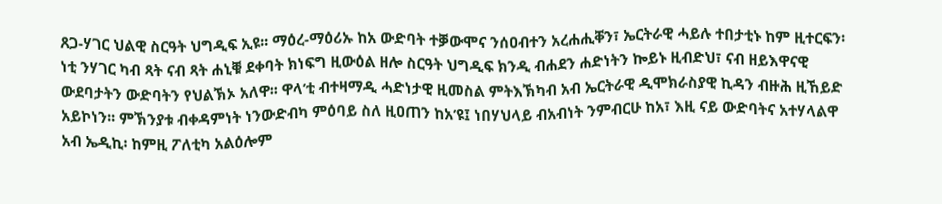ጸጋ-ሃገር ህልዊ ስርዓት ህግዲፍ ኢዩ፡፡ ማዕረ-ማዕሪኡ ከአ ውድባት ተቓውሞና ንሰዐብተን አረሐሒቐን፣ ኤርትራዊ ሓይሉ ተበታቲኑ ከም ዚተርፍን፡ ነቲ ንሃገር ካብ ጻት ናብ ጻት ሐኒቑ ደቀባት ክነፍግ ዚውዕል ዘሎ ስርዓት ህግዲፍ ክንዲ ብሐደን ሐድነትን ኰይኑ ዚብድህ፣ ናብ ዘይእዋናዊ ውደባታትን ውድባትን የህልኽኦ አለዋ፡፡ ዋላ’ቲ ብተዛማዲ ሓድነታዊ ዚመስል ምትእኽካብ አብ ኤርትራዊ ዲሞክራስያዊ ኪዳን ብዙሕ ዚኸይድ አይኮነን፡፡ ምኽንያቱ ብቀዳምነት ነንውድብካ ምዕባይ ስለ ዚዐጠን ከአ’ዩ፤ ነበሃህላይ ብአብነት ንምብርሁ ከአ፣ እዚ ናይ ውድባትና አተሃላልዋ አብ ኤዲኪ፡ ከምዚ ፖለቲካ አልዕሎም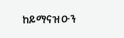ከይማናዝዑን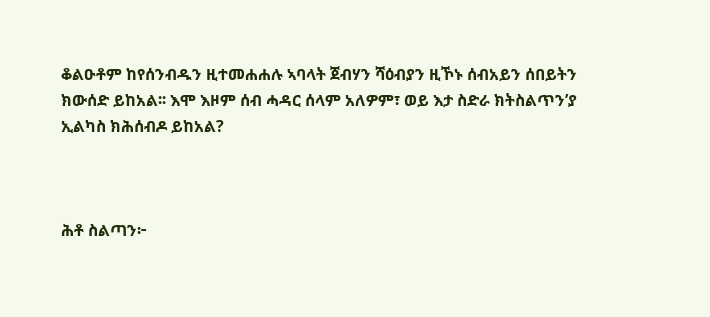ቆልዑቶም ከየሰንብዱን ዚተመሐሐሉ ኣባላት ጀብሃን ሻዕብያን ዚኾኑ ሰብአይን ሰበይትን ክውሰድ ይከአል፡፡ እሞ እዞም ሰብ ሓዳር ሰላም አለዎም፣ ወይ እታ ስድራ ክትስልጥን’ያ ኢልካስ ክሕሰብዶ ይከአል?



ሕቶ ስልጣን፦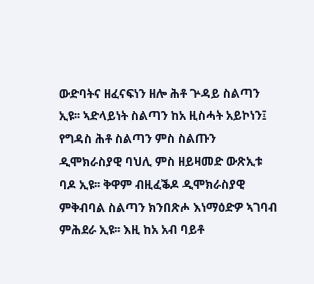ውድባትና ዘፈናፍነን ዘሎ ሕቶ ጕዳይ ስልጣን ኢዩ፡፡ ኣድላይነት ስልጣን ከአ ዚስሓት አይኮነን፤ የግዳስ ሕቶ ስልጣን ምስ ስልጡን ዲሞክራስያዊ ባህሊ ምስ ዘይዛመድ ውጽኢቱ ባዶ ኢዩ፡፡ ቅዋም ብዚፈቕዶ ዲሞክራስያዊ ምቅብባል ስልጣን ክንበጽሖ እነማዕድዎ ኣገባብ ምሕደራ ኢዩ፡፡ እዚ ከአ አብ ባይቶ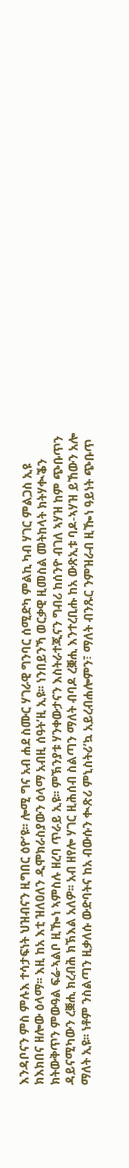እንዳቦናን ምስ ምሉእ ተሳታፍነት ህዝብናን ዚግበር ዕዮ’ዩ፡፡ ሎሚ ግና አብ ሐደ ስሙር ሃገራዊ ግንባር ሰሚድካ ምልኪ ካብ ሃገር ምልጋስ ኢዩ ክእክበና ዘሎው ዕላማ፡፡ እዚ ከአ እቲ ዝለዐለን ዲሞክራስያውን ዕላማ አብዚ ሰዓት’ዚ ኢዩ፡፡ ነንበይንኻ ወርቃዊ ዚመስል መትከላት ክትሃቊቕን ክትውቅጥን ምውዓል ፍሬ-ኣልቦ ዚዀነ ኣምስሉ ዘረባ ጥራይ ኢዩ፡፡ ምኽንያቱ ሃንቀውታናን እስትራተጂናን ግብሪ ከሰንዮ ብገለ ኣሃዝ ከም ጭቡጥን ዳይናሚካውን ረቛሒ ክረብሕ ክኽእል አለዎ፡፡ አብ ዘየሎ ሃገር ዚሕሰብ ስልጣን ማለት ብባዶ ረቛሒ እንተረቢሑ ከአ ውጽኢቱ ባዶ-ኣሃዝ ይኸውን አሎ ማለት ኢዩ፡፡ ነቶም ንስልጣን ዚቃለሱ ውድባትና ከአ ብውሱን ቊጽሪ ምኒስትሪ’ኳ አይረብሐሎምን፣ ማለት ብንጹር ንምዝራብ ዚዀነ ዓይነት ጭቡጥ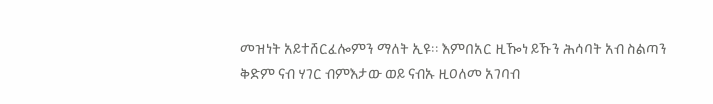መዝነት አይተሸርፈሎምን ማለት ኢዩ፡፡ እምበአር ዚዀነ ይኹን ሕሳባት አብ ስልጣን ቅድም ናብ ሃገር ብምእታው ወይ ናብኡ ዚዐለመ አገባብ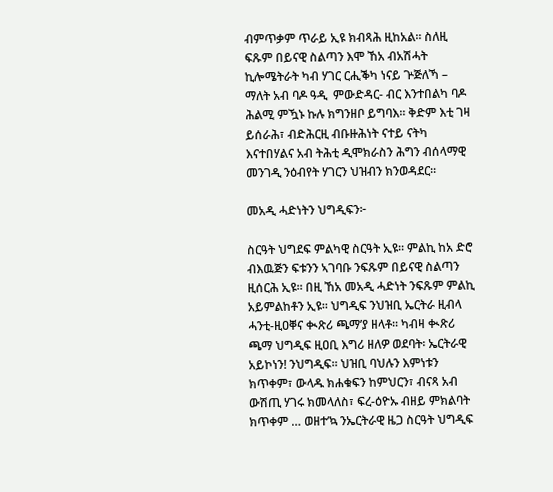ብምጥቃም ጥራይ ኢዩ ክብጻሕ ዚከአል፡፡ ስለዚ ፍጹም በይናዊ ስልጣን እሞ ኸአ ብአሽሓት ኪሎሜትራት ካብ ሃገር ርሒቕካ ነናይ ጕጅለኻ – ማለት አብ ባዶ ዓዲ  ምውድዳር- ብር እንተበልካ ባዶ ሕልሚ ምዃኑ ኩሉ ክግንዘቦ ይግባእ፡፡ ቅድም እቲ ገዛ ይሰራሕ፣ ብድሕርዚ ብቡዙሕነት ናተይ ናትካ እናተበሃልና አብ ትሕቲ ዲሞክራስን ሕግን ብሰላማዊ መንገዲ ንዕብየት ሃገርን ህዝብን ክንወዳደር፡፡

መአዲ ሓድነትን ህግዲፍን፦

ስርዓት ህግደፍ ምልካዊ ስርዓት ኢዩ፡፡ ምልኪ ከአ ድሮ ብእዉጅን ፍቱንን ኣገባቡ ንፍጹም በይናዊ ስልጣን ዚሰርሕ ኢዩ፡፡ በዚ ኸአ መአዲ ሓድነት ንፍጹም ምልኪ አይምልከቶን ኢዩ፡፡ ህግዲፍ ንህዝቢ ኤርትራ ዚብላ ሓንቲ-ዚዐቐና ቊጽሪ ጫማ’ያ ዘላቶ፡፡ ካብዛ ቊጽሪ ጫማ ህግዲፍ ዚዐቢ እግሪ ዘለዎ ወደባት፡ ኤርትራዊ አይኮነን! ንህግዲፍ፡፡ ህዝቢ ባህሉን እምነቱን ክጥቀም፣ ውላዱ ክሐቁፍን ከምህርን፣ ብናጻ አብ ውሽጢ ሃገሩ ክመላለስ፣ ፍረ-ዕዮኡ ብዘይ ምክልባት ክጥቀም … ወዘተ’ኳ ንኤርትራዊ ዜጋ ስርዓት ህግዲፍ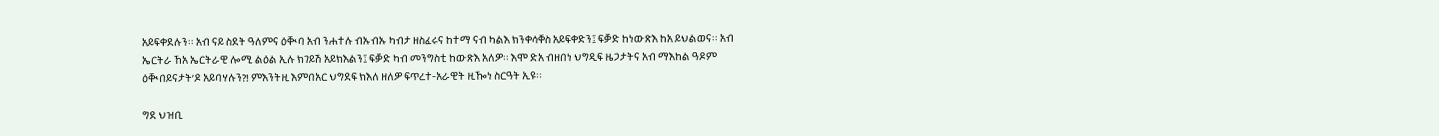አይፍቀደሉን፡፡ አብ ናይ ስደት ዓለምና ዕቚባ አብ ንሐተሉ ብኡብኡ ካብታ ዘስፈሩና ከተማ ናብ ካልእ ክንቀሳቐስ አይፍቀድን፤ ፍቓድ ከነውጽእ ከአ ይህልወና፡፡ አብ ኤርትራ ኸአ ኤርትራዊ ሎሚ ልዕል ኢሉ ክገይሽ አይክእልን፤ ፍቓድ ካብ መንግስቲ ከውጽእ አለዎ፡፡ እሞ ድአ ብዘበነ ህግዲፍ ዜጋታትና አብ ማእከል ዓዶም ዕቚበይናታት’ዶ አይባሃሉን?! ምእንትዚ እምበአር ህግደፍ ክእለ ዘለዎ ፍጥረተ-አራዊት ዚዀነ ስርዓት ኢዩ፡፡

ግደ ህዝቢ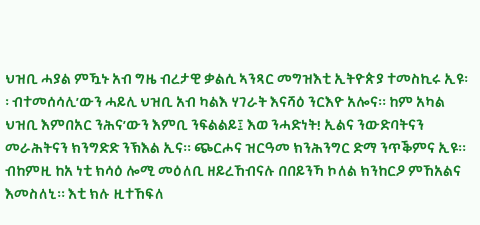ህዝቢ ሓያል ምዃኑ አብ ግዜ ብረታዊ ቃልሲ ኣንጻር መግዝእቲ ኢትዮጵያ ተመስኪሩ ኢዩ፡፡ ብተመሰሳሊ’ውን ሓይሊ ህዝቢ አብ ካልእ ሃገራት እናሻዕ ንርእዮ አሎና፡፡ ከም አካል ህዝቢ እምበአር ንሕና’ውን እምቢ ንፍልልይ፤ እወ ንሓድነት! ኢልና ንውድባትናን መራሕትናን ክንግድድ ንኽእል ኢና፡፡ ጭርሖና ዝርዓመ ክንሕንግር ድማ ንጥቕምና ኢዩ፡፡ ብከምዚ ከአ ነቲ ክሳዕ ሎሚ መዕለቢ ዘይረኸብናሉ በበይንኻ ኮለል ክንከርዖ ምኸአልና እመስለኒ፡፡ እቲ ክሉ ዚተኸፍለ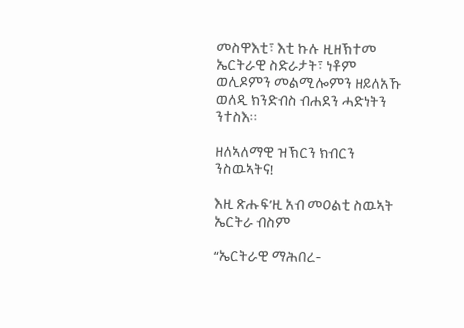መስዋእቲ፣ እቲ ኩሉ ዚዘኽተመ ኤርትራዊ ስድራታት፣ ነቶም ወሊዶምን መልሚሎምን ዘይለአኹ ወለዲ ክንድብስ ብሐደን ሓድነትን ንተስእ፡፡

ዘለኣለማዊ ዝኽርን ክብርን ንስዉኣትና!

እዚ ጽሑፍ’ዚ አብ መዐልቲ ስዉኣት ኤርትራ ብስም

“ኤርትራዊ ማሕበረ-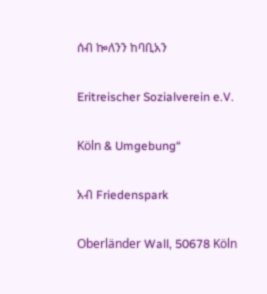ሰብ ኰለንን ከባቢአን

Eritreischer Sozialverein e.V.

Köln & Umgebung“

አብ Friedenspark

Oberländer Wall, 50678 Köln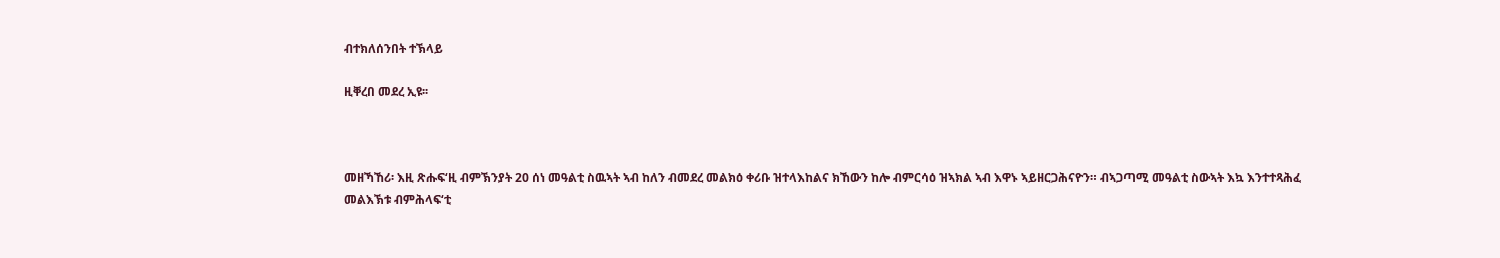ብተክለሰንበት ተኽላይ

ዚቐረበ መደረ ኢዩ፡፡



መዘኻኸሪ፡ እዚ ጽሑፍ‘ዚ ብምኽንያት 20 ሰነ መዓልቲ ስዉኣት ኣብ ከለን ብመደረ መልክዕ ቀሪቡ ዝተላእከልና ክኸውን ከሎ ብምርሳዕ ዝኣክል ኣብ እዋኑ ኣይዘርጋሕናዮን። ብኣጋጣሚ መዓልቲ ስውኣት እኳ እንተተጻሕፈ መልእኽቱ ብምሕላፍ‘ቲ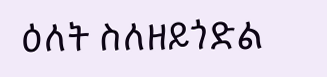ዕለት ስለዘይጎድል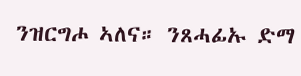ንዝርግሖ ኣለና። ንጸሓፊኡ ድማ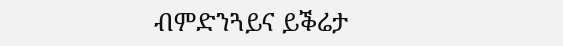ብምድንጓይና ይቕሬታ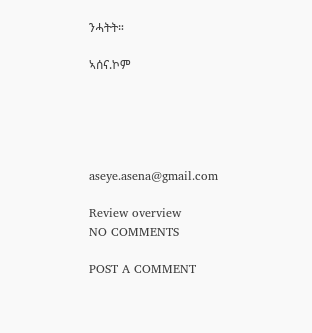ንሓትት።

ኣሰና.ኮም





aseye.asena@gmail.com

Review overview
NO COMMENTS

POST A COMMENT